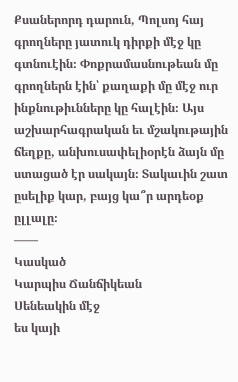Քսաներորդ դարուն, Պոլսոյ հայ գրողները յատուկ դիրքի մէջ կը գտնուէին։ Փոքրամասնութեան մը գրողներն էին՝ քաղաքի մը մէջ ուր ինքնութիւնները կը հալէին։ Այս աշխարհագրական եւ մշակութային ճեղքը, անխուսափելիօրէն ձայն մը ստացած էր սակայն։ Տակաւին շատ ըսելիք կար, բայց կա՞ր արդեօք ըլլալը։
——
Կասկած
Կարպիս Ճանճիկեան
Սենեակին մէջ
ես կայի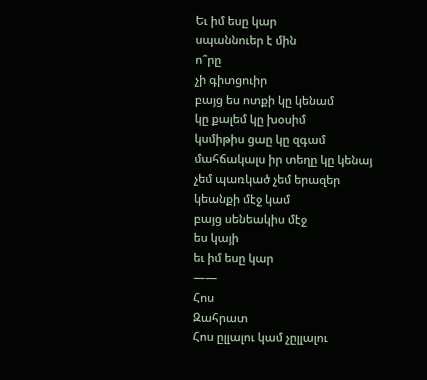Եւ իմ եսը կար
սպաննուեր է մին
ո՞րը
չի գիտցուիր
բայց ես ոտքի կը կենամ
կը քալեմ կը խօսիմ
կսմիթիս ցաը կը զգամ
մահճակալս իր տեղը կը կենայ
չեմ պառկած չեմ երազեր
կեանքի մէջ կամ
բայց սենեակիս մէջ
ես կայի
եւ իմ եսը կար
——
Հոս
Զահրատ
Հոս ըլլալու կամ չըլլալու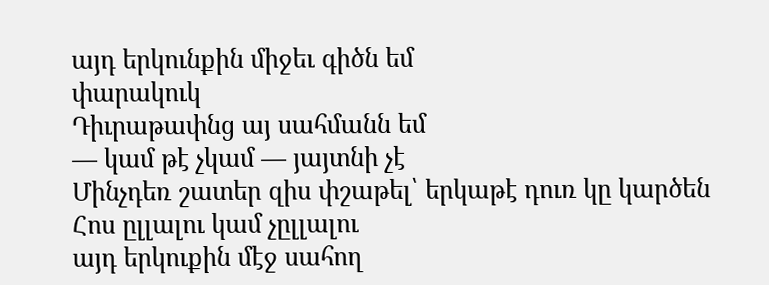այդ երկունքին միջեւ գիծն եմ
փարակուկ
Դիւրաթափնց այ սահմանն եմ
— կամ թէ չկամ — յայտնի չէ
Մինչդեռ շատեր զիս փշաթել՝ երկաթէ դուռ կը կարծեն
Հոս ըլլալու կամ չըլլալու
այդ երկուքին մէջ սահող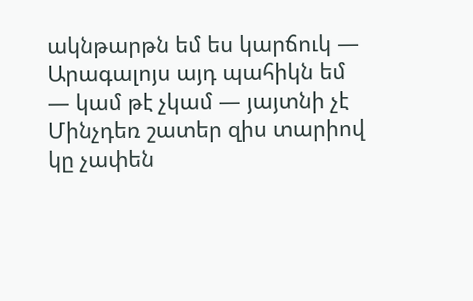ակնթարթն եմ ես կարճուկ —
Արագալոյս այդ պահիկն եմ
— կամ թէ չկամ — յայտնի չէ
Մինչդեռ շատեր զիս տարիով կը չափեն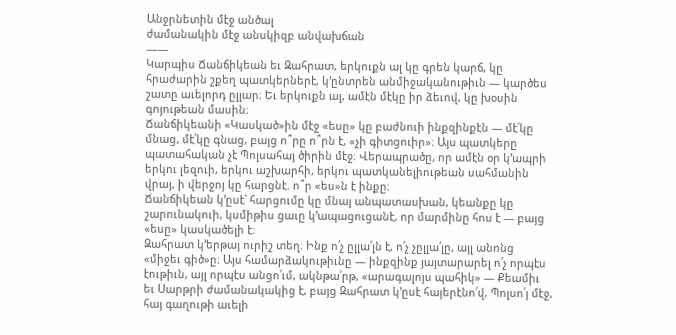Անջրնետին մէջ անծալ
ժամանակին մէջ անսկիզբ անվախճան
——
Կարպիս Ճանճիկեան եւ Զահրատ, երկուքն ալ կը գրեն կարճ, կը հրաժարին շքեղ պատկերներէ, կ’ընտրեն անմիջականութիւն — կարծես շատը աւելորդ ըլլար։ Եւ երկուքն ալ, ամէն մէկը իր ձեւով, կը խօսին գոյութեան մասին։
Ճանճիկեանի «Կասկած»ին մէջ «եսը» կը բաժնուի ինքզինքէն — մէ՛կը մնաց, մէ՛կը գնաց, բայց ո՞րը ո՞րն է, «չի գիտցուիր»։ Այս պատկերը պատահական չէ Պոլսահայ ծիրին մէջ։ Վերապրածը, որ ամէն օր կ’ապրի երկու լեզուի, երկու աշխարհի, երկու պատկանելիութեան սահմանին վրայ, ի վերջոյ կը հարցնէ. ո՞ր «ես»ն է ինքը։
Ճանճիկեան կ’ըսէ՝ հարցումը կը մնայ անպատասխան, կեանքը կը շարունակուի, կսմիթիս ցաւը կ’ապացուցանէ, որ մարմինը հոս է — բայց «եսը» կասկածելի է։
Զահրատ կ’երթայ ուրիշ տեղ։ Ինք ո՛չ ըլլա՛լն է, ո՛չ չըլլա՛լը, այլ անոնց «միջեւ գիծ»ը։ Այս համարձակութիւնը — ինքզինք յայտարարել ո՛չ որպէս էութիւն, այլ որպէս անցո՛ւմ, ակնթա՛րթ, «արագալոյս պահիկ» — Քեամիւ եւ Սարթրի ժամանակակից է, բայց Զահրատ կ’ըսէ հայերէնո՛վ, Պոլսո՛յ մէջ, հայ գաղութի աւելի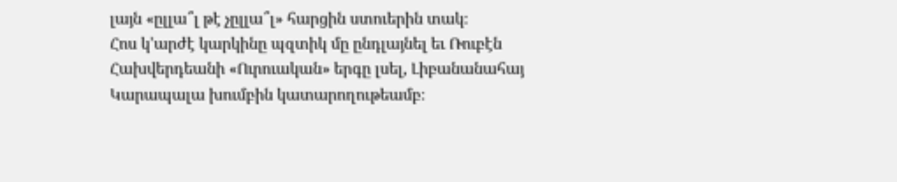լայն «ըլլա՞լ թէ չըլլա՞լ» հարցին ստուերին տակ։
Հոս կ՚արժէ կարկինը պզտիկ մը ընդլայնել եւ Ռուբէն Հախվերդեանի «Ուրուական» երգը լսել, Լիբանանահայ Կարապալա խումբին կատարողութեամբ։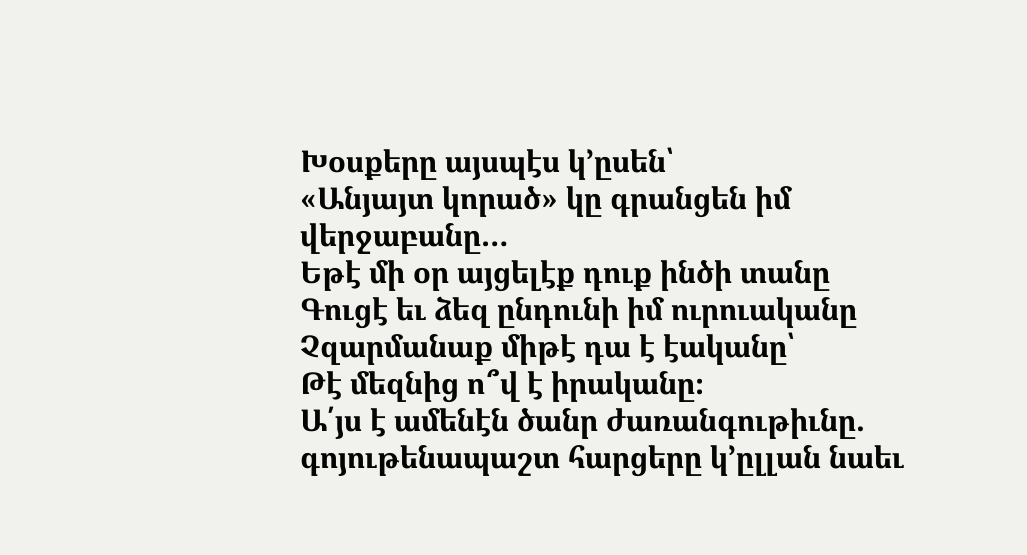Խօսքերը այսպէս կ՚ըսեն՝
«Անյայտ կորած» կը գրանցեն իմ վերջաբանը…
Եթէ մի օր այցելէք դուք ինծի տանը
Գուցէ եւ ձեզ ընդունի իմ ուրուականը
Չզարմանաք միթէ դա է էականը՝
Թէ մեզնից ո՞վ է իրականը։
Ա՛յս է ամենէն ծանր ժառանգութիւնը. գոյութենապաշտ հարցերը կ’ըլլան նաեւ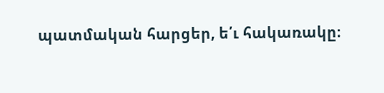պատմական հարցեր, ե՛ւ հակառակը։